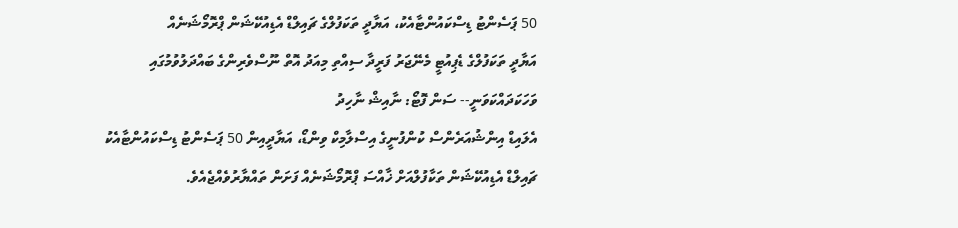50 ޕަސެންޓު ޑިސްކައުންޓާއެކު، އަޔާދީ ތަކަފުލްގެ ޗައިލްޑް އެޑިއުކޭޝަން ޕްރޮމޯޝަނެއް
އަޔާދީ ތަކަފުލްގެ ޑެޕިއުޓީ މެނޭޖަރު ފަރީދާ ސިއްތި މިއަދު އޮތް ނޫސްވެރިންގެ ބައްދަލުވުމުގައި ވަހަކަދައްކަވަނީ-- ސަން ފޮޓޯ: ނާއިޝް ނާހިދު
އެލައިޑް އިންޝުއަރެންސް ކުންފުނީގެ އިސްލާމިކް ވިންޑޯ، އަޔާދީއިން 50 ޕަސެންޓު ޑިސްކައުންޓާއެކު ޗައިލްޑް އެޑިއުކޭޝަން ތަކާފުލްއަށް ޚާއްސަ ޕްރޮމޯޝަނެއް ފަށަން ތައްޔާރުވެއްޖެއެވެ.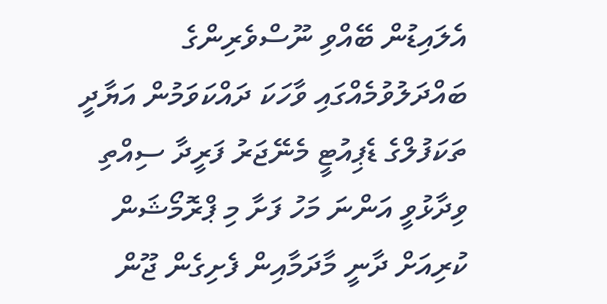އެލައިޑުން ބޭއްވި ނޫސްވެރިންގެ ބައްދަލުވުމެއްގައި ވާހަކަ ދައްކަވަމުން އަޔާދީ ތަކަފުލްގެ ޑެޕިއުޓީ މެނޭޖަރު ފަރީދާ ސިއްތި ވިދާޅުވީ އަންނަ މަހު ފަށާ މި ޕްރޮމޯޝަން ކުރިއަށް ދާނީ މާދަމާއިން ފެށިގެން ޖޫން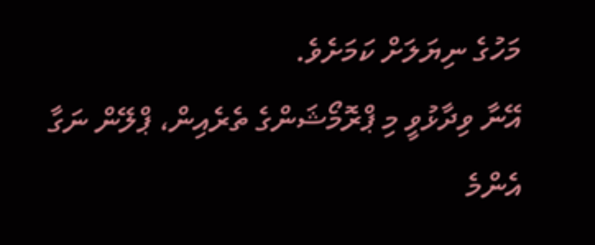މަހުގެ ނިޔަލަށް ކަމަށެވެ.
އޭނާ ވިދާޅުވީ މި ޕްރޮމޯޝަންގެ ތެރެއިން، ޕްލޭން ނަގާ އެންމެ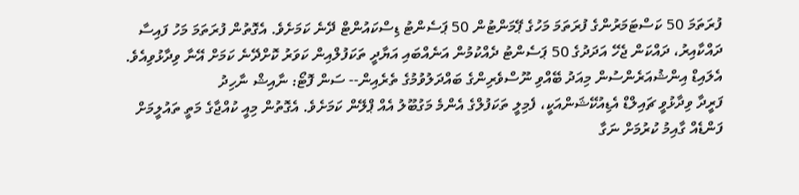ފުރަތަމަ 50 ކަސްޓަމަރުންގެ ފުރަތަމަ މަހުގެ ޕޭމަންޓުން 50 ޕަސެންޓު ޑިސްކައުންޓް ދޭނެ ކަމަށެވެ. އެގޮތުން ފުރަތަމަ މަހު ފައިސާ ދައްކާއިރު، ދައްކަން ޖެހޭ އަދަދުގެ 50 ޕަސެންޓު ދެއްކުމުން އަނެއްބައި އަޔާދީ ތަކަފުލްއިން ކަވަރު ކޮށްދޭނެ ކަމަށް އޭނާ ވިދާޅުވިއެވެ.
އެލައިޑް އިންޝުއަރެންސުން މިއަދު ބޭއްވި ނޫސްވެރިންގެ ބައްދަލުވުމުގެ ތެރެއިން-- ސަން ފޮޓޯ: ނާއިޝް ނާހިދު
ފަރީދާ ވިދާޅުވީ ޗައިލްޑް އެޑިއުކޭޝަންއަކީ، ފެމިލީ ތަކަފުލްގެ އެންމެ މަގުބޫލު އެއް ޕްލޭން ކަމަށެވެ. އެގޮތުން މިއީ ކުއްޖާގެ މަތީ ތައުލީމަށް ފަންޑެއް ގާއިމު ކުރުމަށް ނަގާ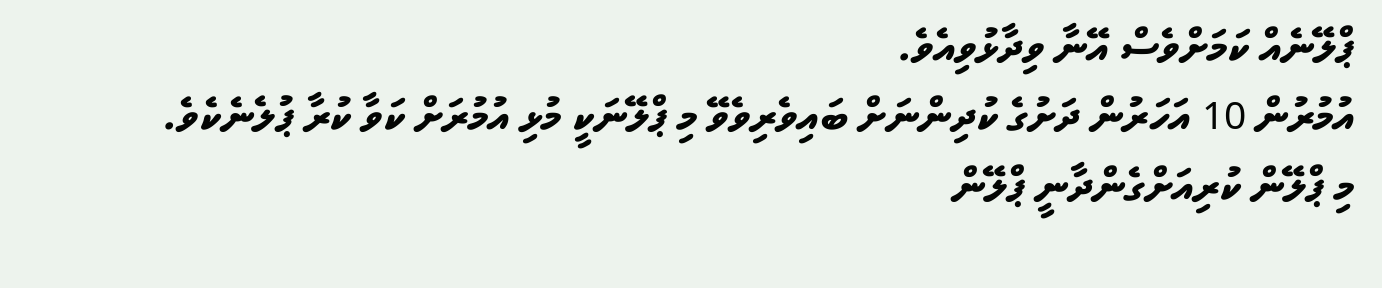ޕްލޭނެއް ކަމަށްވެސް އޭނާ ވިދާޅުވިއެވެ.
އުމުރުން 10 އަހަރުން ދަށުގެ ކުދިންނަށް ބައިވެރިވެވޭ މި ޕްލޭނަކީ މުޅި އުމުރަށް ކަވާ ކުރާ ޕުލެނެކެވެ.
މި ޕްލޭން ކުރިއަށްގެންދާނީ ޕްލޭން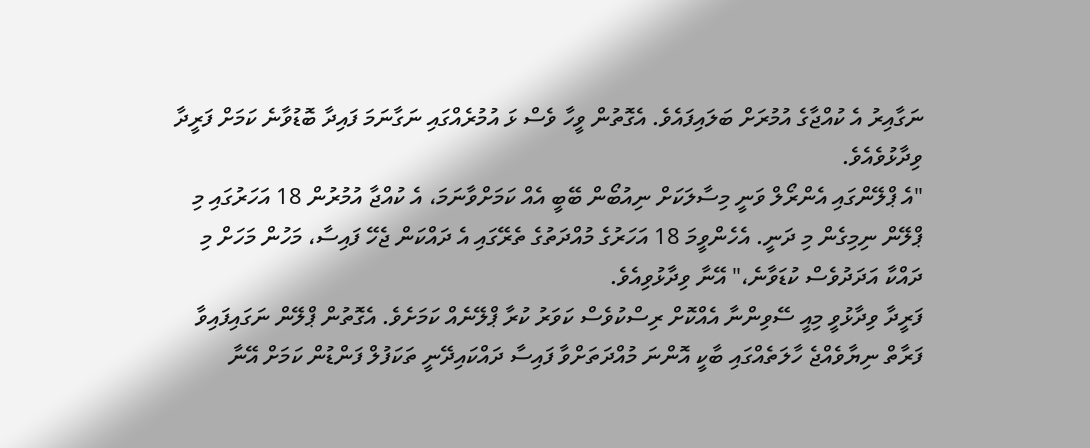ނަގާއިރު އެ ކުއްޖާގެ އުމުރަށް ބަލައިފައެވެ. އެގޮތުން ވީހާ ވެސް ޅަ އުމުރެއްގައި ނަގާނަމަ ފައިދާ ބޮޑުވާނެ ކަމަށް ފަރީދާ ވިދާޅުވެއެވެ.
"އެ ޕްލޭންގައި އެންރޯލް ވަނީ މިސާލަކަށް ނިއުބޯން ބޭބީ އެއް ކަމަށްވާނަމަ، އެ ކުއްޖާ އުމުރުން 18 އަހަރުގައި މި ޕްލޭން ނިމިގެން މި ދަނީ. އެހެންވީމަ 18 އަހަރުގެ މުއްދަތުގެ ތެރޭގައި އެ ދައްކަން ޖެހޭ ފައިސާ، މަހުން މަހަށް މި ދައްކާ އަދަދުވެސް ކުޑަވާނެ،" އޭނާ ވިދާޅުވިއެވެ.
ފަރީދާ ވިދާޅުވީ މިއީ ސޭވިންނާ އެއްކޮށް ރިސްކުވެސް ކަވަރު ކުރާ ޕްލޭނެއް ކަމަށެވެ. އެގޮތުން ޕްލޭން ނަގައިފައިވާ ފަރާތް ނިޔާވެއްޖެ ހާލަތެއްގައި ބާކީ އޮންނަ މުއްދަތަށްވާ ފައިސާ ދައްކައިދޭނީ ތަކަފުލް ފަންޑުން ކަމަށް އޭނާ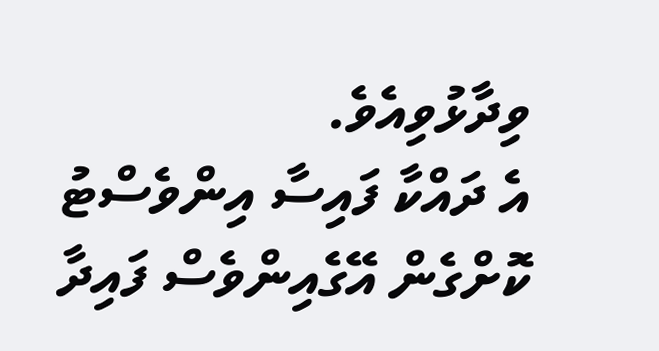ވިދާޅުވިއެވެ.
އެ ދައްކާ ފައިސާ އިންވެސްޓު ކޮށްގެން އޭގެއިންވެސް ފައިދާ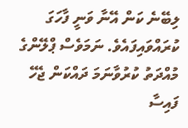ލިބޭނެ ކަން އޭނާ ވަނީ ފާހަގަ ކުރައްވައިފައެވެ. ނަމަވެސް ޕްލޭންގެ މުއްދަތު ކުރުވާނަމަ ދައްކަން ޖެހޭ ފައިސާ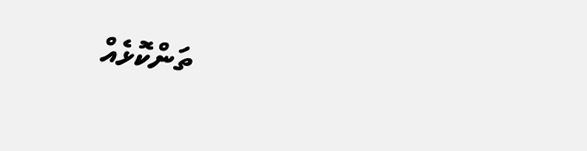ތަންކޮޅެއް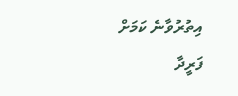އިތުރުވާނެ ކަމަށް ފަރީދާ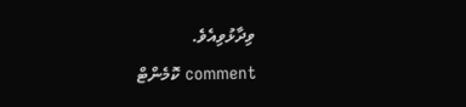ވިދާޅުވިއެވެ.
comment ކޮމެންޓް